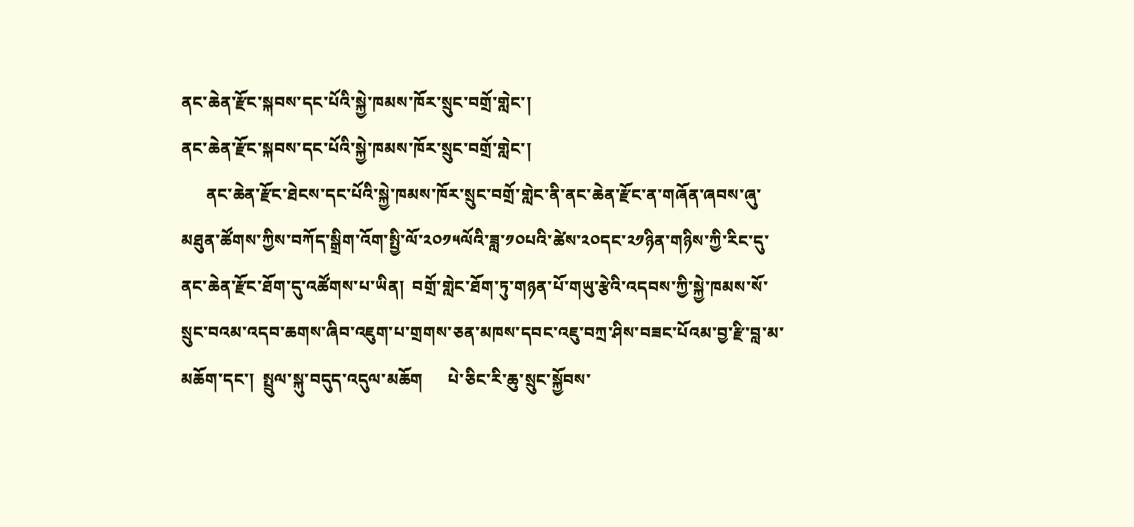ནང་ཆེན་རྫོང་སྐབས་དང་པོའི་སྐྱེ་ཁམས་ཁོར་སྲུང་བགྲོ་གླེང་།
ནང་ཆེན་རྫོང་སྐབས་དང་པོའི་སྐྱེ་ཁམས་ཁོར་སྲུང་བགྲོ་གླེང་།
      ནང་ཆེན་རྫོང་ཐེངས་དང་པོའི་སྐྱེ་ཁམས་ཁོར་སྲུང་བགྲོ་གླེང་ནི་ནང་ཆེན་རྫོང་ན་གཞོན་ཞབས་ཞུ་མཐུན་ཚོགས་ཀྱིས་བཀོད་སྒྲིག་འོག་སྤྱི་ལོ་༢༠༡༥ལོའི་ཟླ་༡༠པའི་ཚེས་༢༠དང་༢༡ཉིན་གཉིས་ཀྱི་རིང་དུ་ནང་ཆེན་རྫོང་ཐོག་དུ་འཚོགས་པ་ཡིན།  བགྲོ་གླེང་ཐོག་ཏུ་གཉན་པོ་གཡུ་རྩེའི་འདབས་ཀྱི་སྐྱེ་ཁམས་སོ་སྲུང་བའམ་འདབ་ཆགས་ཞིབ་འཇུག་པ་གྲགས་ཅན་མཁས་དབང་འཇུ་བཀྲ་ཤིས་བཟང་པོའམ་བྱ་རྫི་བླ་མ་མཆོག་དང་།  སྤྲུལ་སྐུ་བདུད་འདུལ་མཆོག      པེ་ཅིང་རི་ཆུ་སྲུང་སྐྱོབས་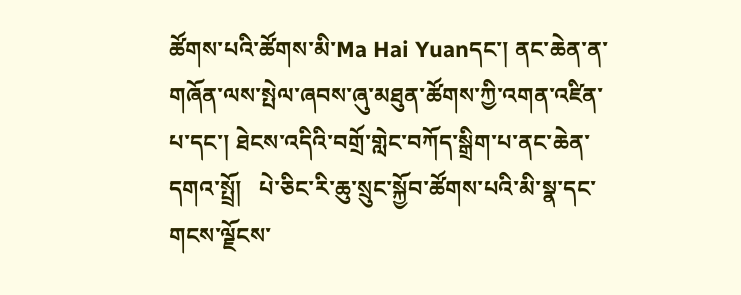ཚོགས་པའི་ཚོགས་མི་Ma Hai Yuanདང་། ནང་ཆེན་ན་གཞོན་ལས་སྤེལ་ཞབས་ཞུ་མཐུན་ཚོགས་ཀྱི་འགན་འཛིན་པ་དང་། ཐེངས་འདིའི་བགྲོ་གླེང་བཀོད་སྒྲིག་པ་ནང་ཆེན་དགའ་སྤྲོ།   པེ་ཅིང་རི་ཆུ་སྲུང་སྐྱོབ་ཚོགས་པའི་མི་སྣ་དང་གངས་ལྗོངས་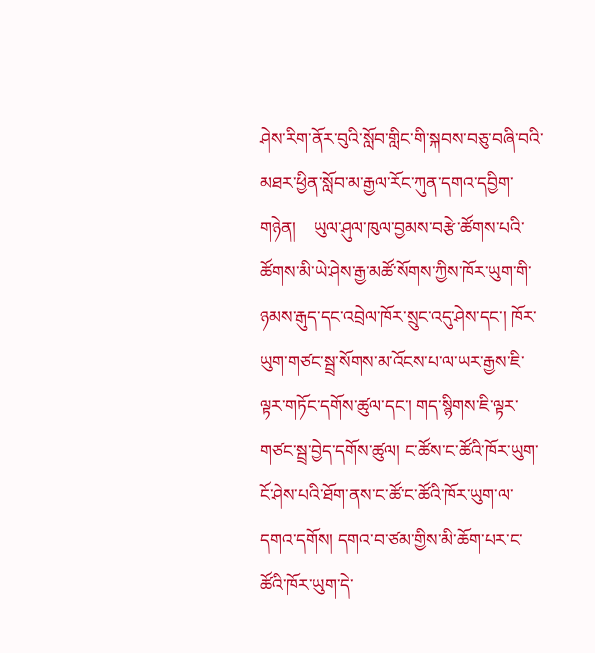ཤེས་རིག་ནོར་བུའི་སློབ་གླིང་གི་སྐབས་བཅུ་བཞི་བའི་མཐར་ཕྱིན་སློབ་མ་རྒྱལ་རོང་ཀུན་དགའ་དབྱིག་གཉེན།    ཡུལ་ཤུལ་ཁུལ་བྱམས་བརྩེ་ཚོགས་པའི་ཚོགས་མི་ཡེ་ཤེས་རྒྱ་མཚོ་སོགས་ཀྱིས་ཁོར་ཡུག་གི་ཉམས་རྒུད་དང་འབྲེལ་ཁོར་སྲུང་འདུ་ཤེས་དང་། ཁོར་ཡུག་གཙང་སྦྲ་སོགས་མ་འོངས་པ་ལ་ཡར་རྒྱས་ཇི་ལྟར་གཏོང་དགོས་ཚུལ་དང་། གད་སྙིགས་ཇི་ལྟར་གཙང་སྦྲ་བྱེད་དགོས་ཚུལ། ང་ཚོས་ང་ཚོའི་ཁོར་ཡུག་ངོ་ཤེས་པའི་ཐོག་ནས་ང་ཚོ་ང་ཚོའི་ཁོར་ཡུག་ལ་དགའ་དགོས། དགའ་བ་ཙམ་གྱིས་མི་ཆོག་པར་ང་ཚོའི་ཁོར་ཡུག་དེ་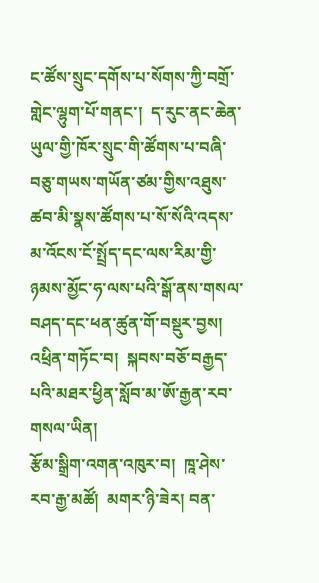ང་ཚོས་སྲུང་དགོས་པ་སོགས་ཀྱི་བགྲོ་གླེང་ལྷུག་པོ་གནང་།  ད་རུང་ནང་ཆེན་ཡུལ་གྱི་ཁོར་སྲུང་གི་ཚོགས་པ་བཞི་བཅུ་གཡས་གཡོན་ཙམ་གྱིས་འཐུས་ཚབ་མི་སྣས་ཚོགས་པ་སོ་སོའི་འདས་མ་འོངས་ངོ་སྤྲོད་དང་ལས་རིམ་གྱི་ཉམས་མྱོང་ཧ་ལས་པའི་སྒོ་ནས་གསལ་བཤད་དང་ཕན་ཚུན་གོ་བསྡུར་བྱས།
འཕྲིན་གཏོང་བ།  སྐབས་བཅོ་བརྒྱད་པའི་མཐར་ཕྱིན་སློབ་མ་ཨོ་རྒྱན་རབ་གསལ་ཡིན།
རྩོམ་སྒྲིག་འགན་འཁུར་བ།  ཁཱ་ཤེས་རབ་རྒྱ་མཚོ།  མགར་ཉི་ཟེར། བན་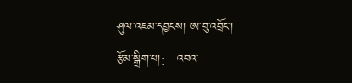ཤུལ་འཇམ་དབྱངས། ཨ་བུ་འབྲོང་།
རྩོམ་སྒྲིག་པ།:   འབའ་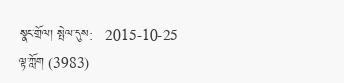སྣང་གྲོལ། སྤེལ་དུས:   2015-10-25 ལྟ་ཀློག (3983)